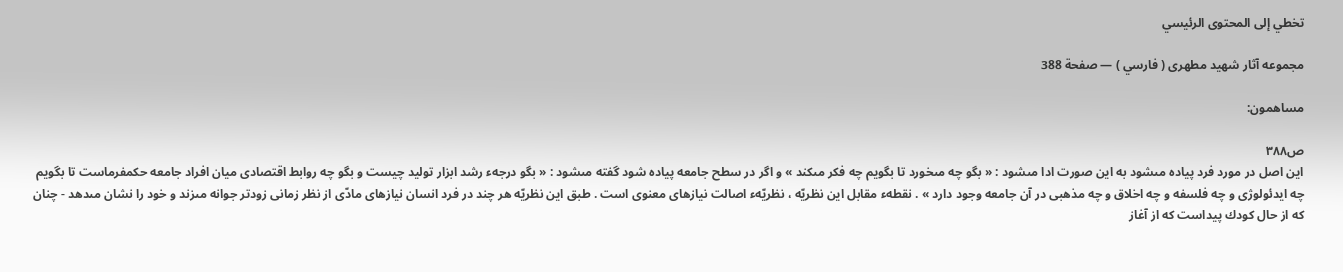تخطي إلى المحتوى الرئيسي

مجموعه آثار شهيد مطهرى ( فارسي ) — صفحة 388

مساهمون:

ص٣٨٨
اين اصل در مورد فرد پياده مىشود به اين صورت ادا مىشود : « بگو چه مىخورد تا بگويم چه فكر مىكند » و اگر در سطح جامعه پياده شود گفته مىشود : « بگو درجهء رشد ابزار توليد چيست و بگو چه روابط اقتصادى ميان افراد جامعه حكمفرماست تا بگويم چه ايدئولوژى و چه فلسفه و چه اخلاق و چه مذهبى در آن جامعه وجود دارد » . نقطهء مقابل اين نظريّه ، نظريّهء اصالت نيازهاى معنوى است . طبق اين نظريّه هر چند در فرد انسان نيازهاى مادّى از نظر زمانى زودتر جوانه مىزند و خود را نشان مىدهد - چنان كه از حال كودك پيداست كه از آغاز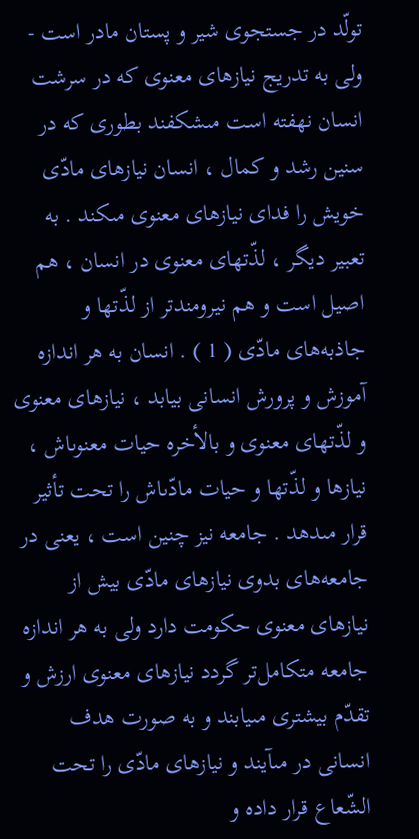تولّد در جستجوى شير و پستان مادر است - ولى به تدريج نيازهاى معنوى كه در سرشت انسان نهفته است مىشكفند بطورى كه در سنين رشد و كمال ، انسان نيازهاى مادّى خويش را فداى نيازهاى معنوى مىكند . به تعبير ديگر ، لذّتهاى معنوى در انسان ، هم اصيل است و هم نيرومندتر از لذّتها و جاذبه‌هاى مادّى ( 1 ) . انسان به هر اندازه آموزش و پرورش انسانى بيابد ، نيازهاى معنوى و لذّتهاى معنوى و بالأخره حيات معنوىاش ، نيازها و لذّتها و حيات مادّىاش را تحت تأثير قرار مىدهد . جامعه نيز چنين است ، يعنى در جامعه‌هاى بدوى نيازهاى مادّى بيش از نيازهاى معنوى حكومت دارد ولى به هر اندازه جامعه متكامل‌تر گردد نيازهاى معنوى ارزش و تقدّم بيشترى مىيابند و به صورت هدف انسانى در مىآيند و نيازهاى مادّى را تحت الشّعاع قرار داده و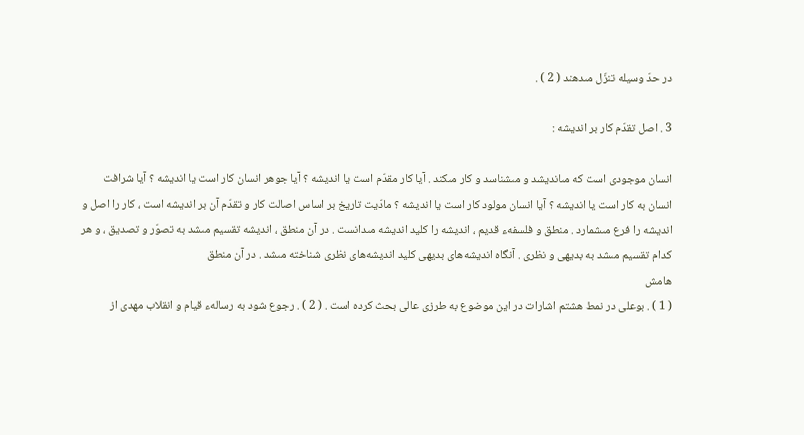در حدّ وسيله تنزّل مىدهند ( 2 ) .

3 . اصل تقدّم كار بر انديشه :

انسان موجودى است كه مىانديشد و مىشناسد و كار مىكند . آيا كار مقدّم است يا انديشه ؟ آيا جوهر انسان كار است يا انديشه ؟ آيا شرافت انسان به كار است يا انديشه ؟ آيا انسان مولود كار است يا انديشه ؟ مادّيت تاريخ بر اساس اصالت كار و تقدّم آن بر انديشه است ، كار را اصل و انديشه را فرع مىشمارد . منطق و فلسفهء قديم ، انديشه را كليد انديشه مىدانست . در آن منطق ، انديشه تقسيم مىشد به تصوّر و تصديق ، و هر كدام تقسيم مىشد به بديهى و نظرى . آنگاه انديشه‌هاى بديهى كليد انديشه‌هاى نظرى شناخته مىشد . در آن منطق
هامش
( 1 ) . بوعلى در نمط هشتم اشارات در اين موضوع به طرزى عالى بحث كرده است . ( 2 ) . رجوع شود به رسالهء قيام و انقلاب مهدى از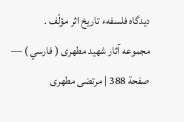ديدگاه فلسفهء تاريخ اثر مؤلّف .
مجموعه آثار شهيد مطهرى ( فارسي ) — صفحة 388 | مرتضى مطهرى